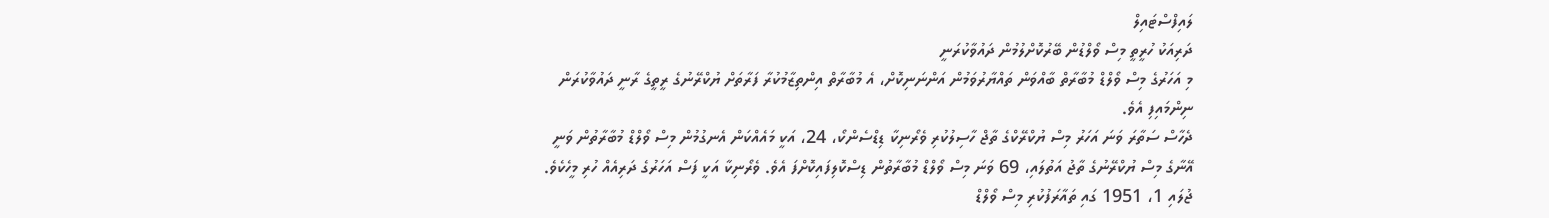ލައިފްސްޓައިލް
ދަރިއަކު ހުރީތީ މިސް ވޯލްޑުން ބޭރުކޮށްލުމުން ދައުވާކުރަނީ
މި އަހަރުގެ މިސް ވޯލްޑް މުބާރާތް ބާއްވަން ތައްޔާރުވަމުން އަންނަނިކޮށް، އެ މުބާރާތް އިންތިޒާމުކުރާ ފަރާތަށް ޔުކްރޭނުގެ ރީތީގެ ރާނީ ދައުވާކުރަން ނިންމައިފި އެވެ.
ދެހާސް ސަތާރަ ވަނަ އަހަރު މިސް ޔުކްރޭކްގެ ތާޖް ހާސިލުކުރި ވެރޯނިކާ ޑިޑްސެންކޯ، 24، އަކީ މައެއްކަން އެނގުމުން މިސް ވޯލްޑް މުބާރާތުން ވަނީ އޭނާގެ މިސް ޔުކްރޭނުގެ ތާޖު އަތުލައި، 69 ވަނަ މިސް ވޯލްޑް މުބާރާތުން ޑިސްކޮލިފައިކޮށްފަ އެވެ. ވެރޯނިކާ އަކީ ފަސް އަހަރުގެ ދަރިއެއް ހުރި މީހެކެވެ.
ޖުލައި 1، 1951 ގައި ތައާރަފުކުރި މިސް ވޯލްޑް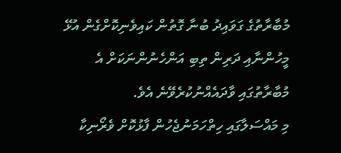މުބާރާތުގެ ގަވައިދު ބުނާ ގޮތުން ކައިވެނިކޮށްގެން އުޅޭ މީހުންނާއި ދަރިން ތިބި އަންހެނުންނަކަށް އެ މުބާރާތުގައި ވާދައެއްނުކުރެވޭނެ އެވެ.
މި މައްސަލާގައި ހިތްހަމަނުޖެހުން ފާޅުކޮށް ވެރޯނިކާ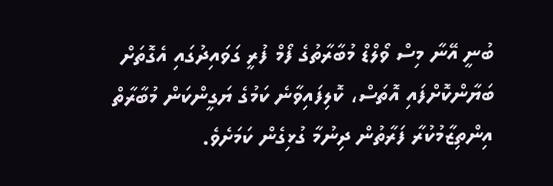ބުނީ އޭނާ މިސް ވޯލްޑް މުބާރާތުގެ ފޯމް ފުރީ ގަވައިދުގައި އެގޮތަށް ބަޔާންކޮށްފައި އޮތަސް، ކޮލިފައިވާނެ ކަމުގެ ޔަގީންކަން މުބާރާތް އިންތިޒާމުކުރާ ފަރާތުން ދިނުމާ ގުޅިގެން ކަމަށެވެ.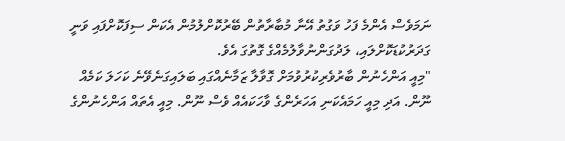ނަމަވެސް އެންމެ ފަހު ވަގުތު އޭނާ މުބާރާތުން ބޭރުކޮށްލުމުން އެކަން ސިފަކޮށްފައި ވަނީ ގަދަރުކުޑަކޮށްލައި، ލަދުގަންނުވާލުމެއްގެ ގޮތުގަ އެވެ.
"މިއީ އަންހެނުން ބާރުވެރިކުރުވުމަށް ގޮވާލާ ޒަމާނެއްގައި ބަލައިގަނެވޭނެ ކަހަލަ ކަމެއް ނޫން. އަދި މިއީ ހަމައެކަނި އަހަރެންގެ ވާހަކައެއް ވެސް ނޫން. މިއީ އެތައް އަންހެނުންގެ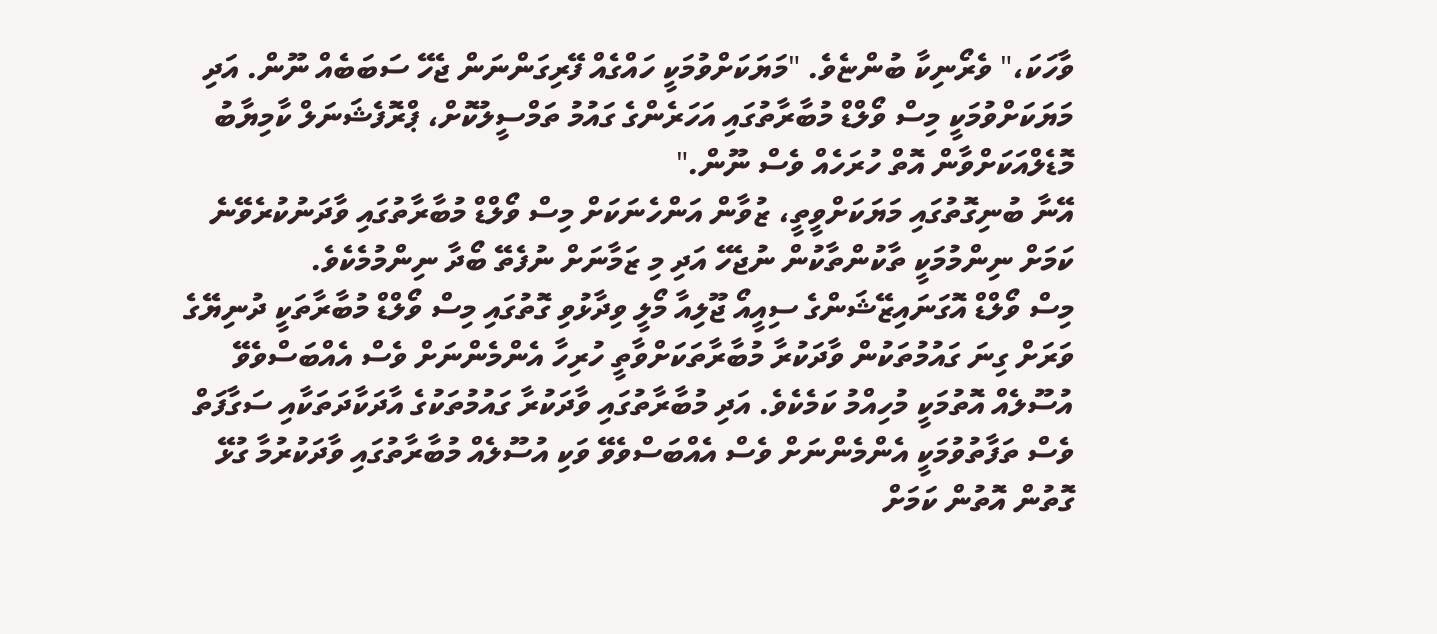ވާހަކަ،" ވެރޯނިކާ ބުންޏެވެ. "މަޔަކަށްވުމަކީ ހައްގެއް ފޭރިގަންނަން ޖެހޭ ސަބަބެއް ނޫން. އަދި މަޔަކަށްވުމަކީ މިސް ވޯލްޑް މުބާރާތުގައި އަހަރެންގެ ގައުމު ތަމްސީލުކޮށް، ޕްރޮފެޝަނަލް ކާމިޔާބު މޮޑެލްއަކަށްވާން އޮތް ހުރަހެއް ވެސް ނޫން."
އޭނާ ބުނިގޮތުގައި މަޔަކަށްވީތީ، ޒުވާން އަންހެނަކަށް މިސް ވޯލްޑް މުބާރާތުގައި ވާދަނުކުރެވޭނެ ކަމަށް ނިންމުމަކީ ތާކުންތާކުން ނުޖެހޭ އަދި މި ޒަމާނަށް ނުފެތޭ ބޯދާ ނިންމުމެކެވެ.
މިސް ވޯލްޑް އޮގަނައިޒޭޝަންގެ ސިއީއޯ ޖޫލިއާ މޯލީ ވިދާޅުވި ގޮތުގައި މިސް ވޯލްޑް މުބާރާތަކީ ދުނިޔޭގެ ވަރަށް ގިނަ ގައުމުތަކުން ވާދަކުރާ މުބާރާތަކަށްވާތީ ހުރިހާ އެންމެންނަށް ވެސް އެއްބަސްވެވޭ އުސޫލެއް އޮތުމަކީ މުހިއްމު ކަމެކެވެ. އަދި މުބާރާތުގައި ވާދަކުރާ ގައުމުތަކުގެ އާދަކާދަތަކާއި ސަގާފަތް ވެސް ތަފާތުވުމަކީ އެންމެންނަށް ވެސް އެއްބަސްވެވޭ ވަކި އުސޫލެއް މުބާރާތުގައި ވާދަކުރުމާ ގުޅޭ ގޮތުން އޮތުން ކަމަށް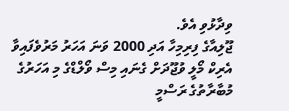ވިދާޅުވި އެވެ.
ޖޫލިއާގެ ފިރިމިހާ އަދި 2000 ވަނަ އަހަރު މަރުވެފައިވާ އެރިކް މޯލީ ވުޖޫދަށް ގެނައި މިސް ވޯލްޑްގެ މި އަހަރުގެ މުބާރާތުގެ ރަސްމީ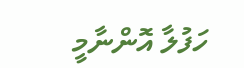ހަފުލާ އޮންނާމީ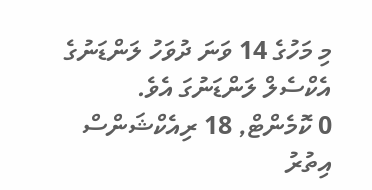މި މަހުގެ 14 ވަނަ ދުވަހު ލަންޑަނުގެ އެކްސެލް ލަންޑަނުގަ އެވެ.
0 ކޮމެންޓް, 18 ރިއެކްޝަންސް
އިތުރު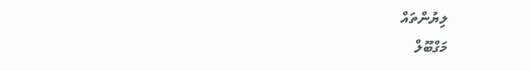ލިޔުންތައް
މަގްބޫލް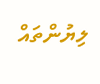ލިޔުންތައް